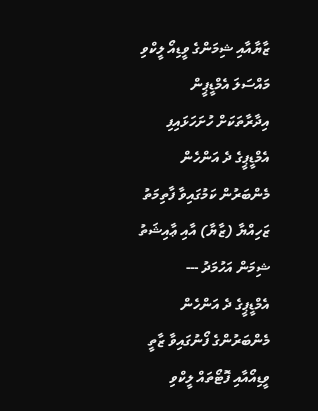ޒާޔާއާއި ޝިމަންގެ ވީޑިއޯ ލީކްވި މައްސަލަ އެމްޑީޕީން އިދާރާތަކަށް ހުށަހަޅައިފި
އެމްޑީޕީގެ ދެ އަންހެން މެންބަރުން ކަމުގައިވާ ފާތިމަތު ޒަހިއްޔާ (ޒާޔާ) އާއި ޢާއިޝަތު ޝިމަން އަހުމަދު ---
އެމްޑީޕީގެ ދެ އަންހެން މެންބަރުންގެ ފޯނުގައިވާ ޒާތީ ވީޑިއޯއާއި ފޮޓޯތައް ލީކްވި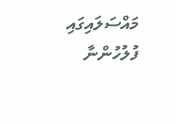މައްސަލައިގައި ފުލުހުންނާ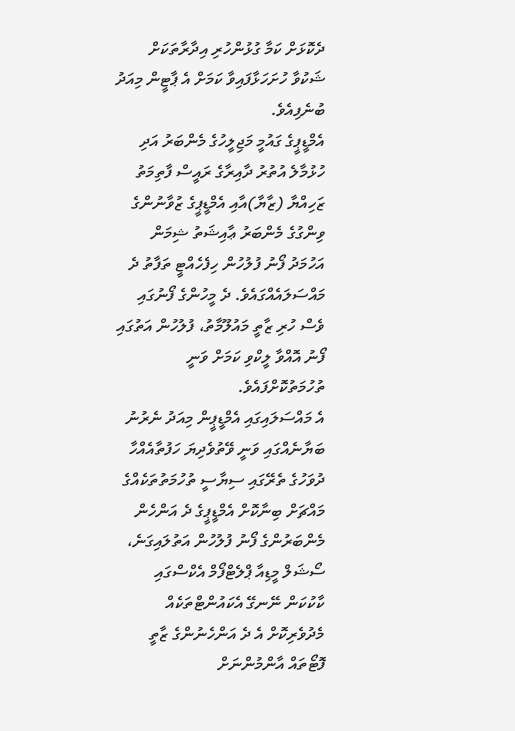ދެކޮޅަށް ކަމާ ގުޅުންހުރި އިދާރާތަކަށް ޝަކުވާ ހުށަހަޅާފައިވާ ކަމަށް އެ ޕާޓީން މިއަދު ބުނެފިއެވެ.
އެމްޑީޕީގެ ގައުމީ މަޖިލީހުގެ މެންބަރު އަދި ހުޅުމާލެ އުތުރު ދާއިރާގެ ރައީސް ފާތިމަތު ޒަހިއްޔާ (ޒާޔާ)އާއި އެމްޑީޕީގެ ޒުވާނުންގެ ވިންގުގެ މެންބަރު ޢާއިޝަތު ޝިމަން އަހުމަދު ފޯނު ފުލުހުން ހިފެހެއްޓީ ތަފާތު ދެ މައްސަލައެއްގައެވެ. ދެ މީހުންގެ ފޯނުގައި ވެސް ހުރި ޒާތީ މައުލޫމާތު، ފުލުހުން އަތުގައި ފޯނު އޮއްވާ ލީކްވި ކަމަށް ވަނީ ތުހުމަތުކޮށްފައެވެ.
އެ މައްސަލައިގައި އެމްޑީޕީން މިއަދު ނެރުނު ބަޔާނެއްގައި ވަނީ ވޭތުވެދިޔަ ހަފުތާއެއްހާ ދުވަހުގެ ތެރޭގައި ސިޔާސީ ތުހުމަތުތަކެއްގެ މައްޗަށް ބިނާކޮށް އެމްޑީޕީގެ ދެ އަންހެން މެންބަރުންގެ ފޯނު ފުލުހުން އަތުލައިގަނެ، ސޯޝަލް މީޑިއާ ޕްލެޓްފޯމް އެކްސްގައި ކާކުކަން ނޭނގޭ އެކައުންޓްތަކެއް މެދުވެރިކޮށް އެ ދެ އަންހެނުންގެ ޒާތީ ފޮޓޯތައް އާންމުންނަށް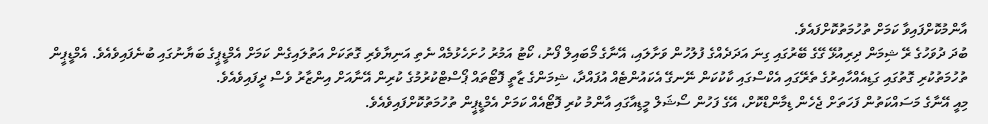އާންމުކޮށްފައިވާ ކަމަށް ތުހުމަތުކޮށްފައެވެ.
ބުދަ ދުވަހުގެ ރޭ ޝިމަން ދިރިއުޅޭ ގޭގެ ބޭރުގައި ގިނަ އަދަދެއްގެ ފުލުހުން ވަށާލައި، އޭނާގެ މޯބައިލް ފޯނު، ކޯޓު އަމުރު ހުށަހެޅުމެއް ނެތި އަނިޔާވެރި ގޮތަކަށް އަތުލައިގެން ކަމަށް އެމްޑީޕީގެ ބަޔާނުގައި ބުނެފައިވެއެވެ. އެމްޑީޕީން ތުހުމަތުކުރި ގޮތުގައި ގަޑިއެއްހާއިރުގެ ތެރޭގައި އެކްސްގައި ކާކުކަން ނޭނގޭ އެކައުންޓެއް އުފައްދާ، ޝިމަންގެ ޒާތީ ފޮޓޯތައް ޕޯސްޓްކުރުމުގެ ކުރިން އޭނާއަށް އިންޒާރު ވެސް ދީފައިވެއެވެ.
މިއީ އޭނާގެ މަސައްކަތުން ފަހަތަށް ޖެހެން ޑިމާންޑްކޮށް، އޭގެ ފަހުން ސޯޝަލް މީޑިއާގައި އާންމު ކުރި ފޮޓޯއެއް ކަމަށް އެމްޑީޕީން ތުހުމަތުކޮށްފައިވެއެވެ.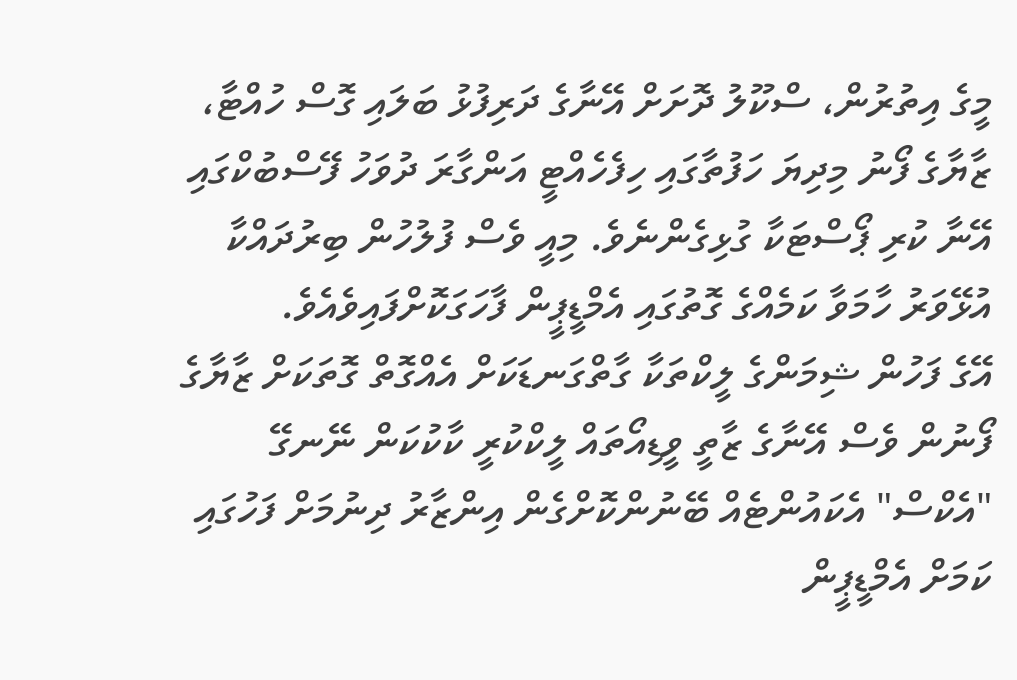މީގެ އިތުރުން، ސްކޫލު ދޮށަށް އޭނާގެ ދަރިފުޅު ބަލައި ގޮސް ހުއްޓާ، ޒާޔާގެ ފޯނު މިދިޔަ ހަފުތާގައި ހިފެހެއްޓީ އަންގާރަ ދުވަހު ފޭސްބުކްގައި އޭނާ ކުރި ޕޯސްޓަކާ ގުޅިގެންނެވެ. މިއީ ވެސް ފުލުހުން ބިރުދައްކާ އުޅޭވަރު ހާމަވާ ކަމެއްގެ ގޮތުގައި އެމްޑީޕީން ފާހަގަކޮށްފައިވެއެވެ.
އޭގެ ފަހުން ޝިމަންގެ ލީކްތަކާ ގާތްގަނޑަކަށް އެއްގޮތް ގޮތަކަށް ޒާޔާގެ ފޯނުން ވެސް އޭނާގެ ޒާތީ ވީޑިއޯތައް ލީކްކުރީ ކާކުކަން ނޭނގޭ "އެކްސް" އެކައުންޓެއް ބޭނުންކޮށްގެން އިންޒާރު ދިނުމަށް ފަހުގައި ކަމަށް އެމްޑީޕީން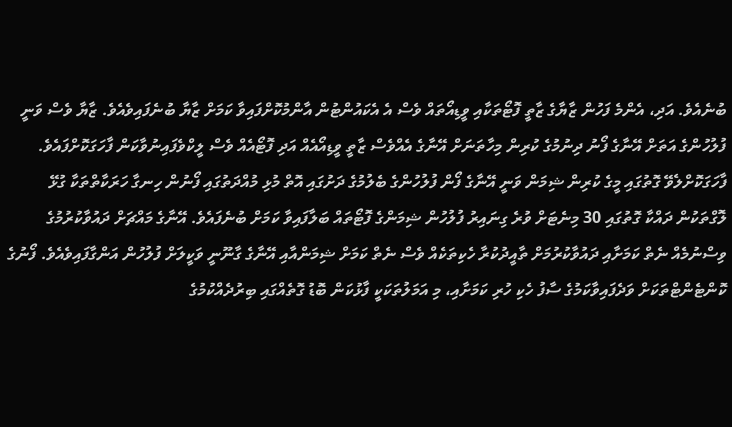ބުނެއެވެ. އަދި، އެންމެ ފަހުން ޒާޔާގެ ޒާތީ ފޮޓޯތަކާއި ވީޑިއޯތައް ވެސް އެ އެކައުންޓުން އާންމުކޮށްފައިވާ ކަމަށް ޒާޔާ ބުނެފައިވެއެވެ. ޒާޔާ ވެސް ވަނީ ފުލުހުންގެ އަތަށް އޭނާގެ ފޯނު ދިނުމުގެ ކުރިން މިހާތަނަށް އޭނާގެ އެއްވެސް ޒާތީ ވީޑިއޯއެއް އަދި ފޮޓޯއެއް ވެސް ލީކްވެފައިނުވާކަން ފާހަގަކޮށްފައެވެ.
ފާހަގަކޮށްލެވޭ ގޮތުގައި މީގެ ކުރިން ޝިމަން ވަނީ އޭނާގެ ފޯން ފުލުހުންގެ ބެލުމުގެ ދަށުގައި އޮތް މުޅި މުއްދަތުގައި ފޯނުން ހިނގާ ހަރަކާތްތަކާ ގުޅޭ ލޮގްތަކުން ދައްކާ ގޮތުގައި 30 މިނެޓަށް ވުރެ ގިނައިރު ފުލުހުން ޝިމަންގެ ފޮޓޯތައް ބަލާފައިވާ ކަމަށް ބުނެފައެވެ. އޭނާގެ މައްޗަށް ދައުވާކުރުމުގެ ވިސްނުމެއް ނެތް ކަމަށާއި ދައުވާކުރުމަށް ތާއީދުކުރާ ހެކިތަކެއް ވެސް ނެތް ކަމަށް ޝިމަންއާއި އޭނާގެ ގާނޫނީ ވަކީލަށް ފުލުހުން އަންގާފައިވެއެވެ. ފޯނުގެ ކޮންޓެންޓްތަކަށް ވަދެފައިވާކަމުގެ ސާފު ހެކި ހުރި ކަމަށާއި، މި އަމަލުތަކަކީ ފާޅުކަން ބޮޑު ގޮތެއްގައި ބިރުދެއްކުމުގެ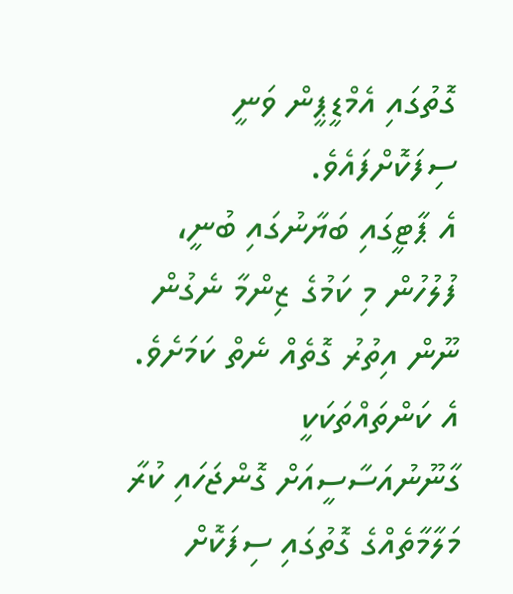ގޮތުގައި އެމްޑީޕީން ވަނީ ސިފަކޮށްފައެވެ.
އެ ޕާޓީގައި ބަޔާނުގައި ބުނީ، ފުލުހުން މި ކަމުގެ ޒިންމާ ނެގުން ނޫން އިތުރު ގޮތެއް ނެތް ކަމަށެވެ.
އެ ކަންތައްތަކަކީ ގާނޫނުއަސާސީއަށް ގޮންޖަހައި ކުރާ މަލާމާތެއްގެ ގޮތުގައި ސިފަކޮށް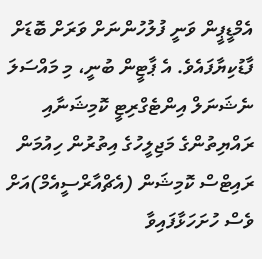އެމްޑީޕީން ވަނީ ފުލުހުންނަށް ވަރަށް ބޮޑަށް ފާޑުކިޔާފައެވެ. އެ ޕާޓީން ބުނީ، މި މައްސަލަ ނެޝަނަލް އިންޓެގްރިޓީ ކޮމިޝަނާއި ރައްޔިތުންގެ މަޖިލީހުގެ އިތުރުން ހިއުމަން ރައިޓްސް ކޮމިޝަން (އެޗްއާރްސީއެމް)އަށް ވެސް ހުށަހަޅާފައިވާ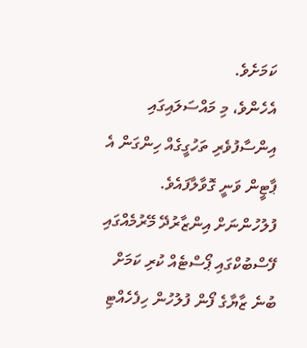ކަމަށެވެ.
އެހެންވެ، މި މައްސަލައިގައި އިންސާފުވެރި ތަހުގީގެއް ހިންގަން އެ ޕާޓީން ވަނީ ގޮވާލާފައެވެ.
ފުލުހުންނަށް އިންޒާރުދޭ މޭރުމެއްގައި ފޭސްބުކްގައި ޕޯސްޓެއް ކުރި ކަމަށް ބުނެ ޒާޔާގެ ފޯން ފުލުހުން ހިފެހެއްޓި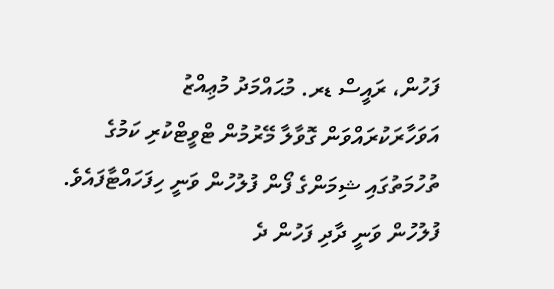ފަހުން، ރައީސް ޑރ. މުޙައްމަދު މުޢިއްޒު އަވަހާރަކުރައްވަން ގޮވާލާ މޭރުމުން ޓްވީޓްކުރި ކަމުގެ ތުހުމަތުގައި ޝިމަންގެ ފޯން ފުލުހުން ވަނީ ހިފަހައްޓާފައެވެ. ފުލުހުން ވަނީ ދާދި ފަހުން ދެ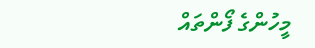މީހުންގެ ފޯންތައް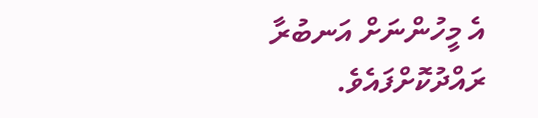އެ މީހުންނަށް އަނބުރާ ރައްދުކޮށްފައެވެ.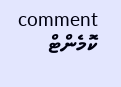comment ކޮމެންޓް